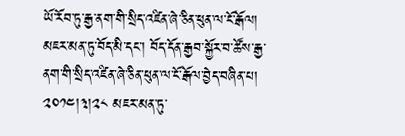ཡོ་རོབ་ཏུ་རྒྱ་ནག་གི་སྲིད་འཛིན་ཞེ་ཅིན་ཕུན་ལ་ངོ་རྒོལ།
མཇར་མན་ཏུ་བོད་མི་དང་། བོད་དོན་རྒྱབ་སྐྱོར་བ་ཚོས་རྒྱ་ནག་གི་སྲིད་འཛིན་ཞེ་ཅིན་ཕུན་ལ་ངོ་རྒོལ་བྱེད་བཞིན་པ། ༢༠༡༤།༣།༢༨ མཇར་མན་ཏུ་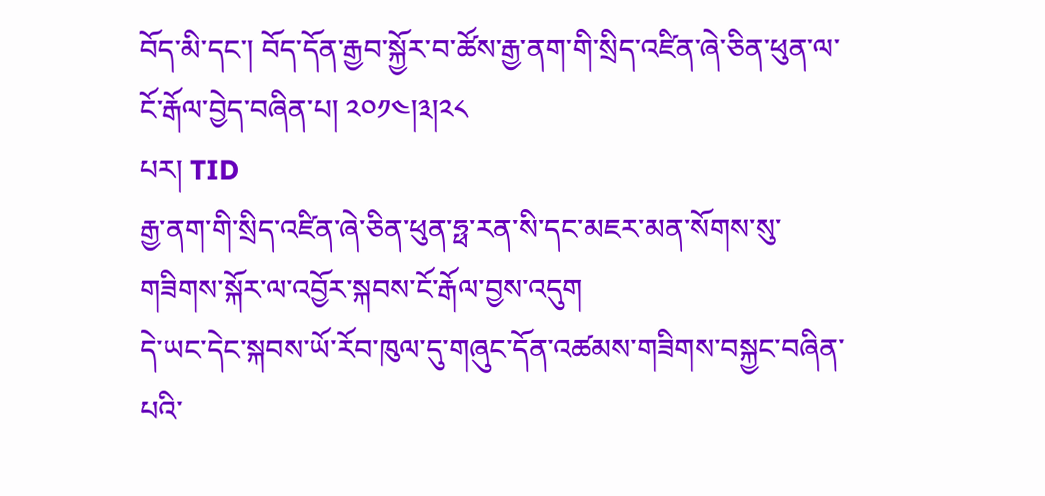བོད་མི་དང་། བོད་དོན་རྒྱབ་སྐྱོར་བ་ཚོས་རྒྱ་ནག་གི་སྲིད་འཛིན་ཞེ་ཅིན་ཕུན་ལ་ངོ་རྒོལ་བྱེད་བཞིན་པ། ༢༠༡༤།༣།༢༨
པར། TID
རྒྱ་ནག་གི་སྲིད་འཛིན་ཞེ་ཅིན་ཕུན་ཧྥ་རན་སི་དང་མཇར་མན་སོགས་སུ་གཟིགས་སྐོར་ལ་འབྱོར་སྐབས་ངོ་རྒོལ་བྱས་འདུག
དེ་ཡང་དེང་སྐབས་ཡོ་རོབ་ཁུལ་དུ་གཞུང་དོན་འཚམས་གཟིགས་བསྐྱང་བཞིན་པའི་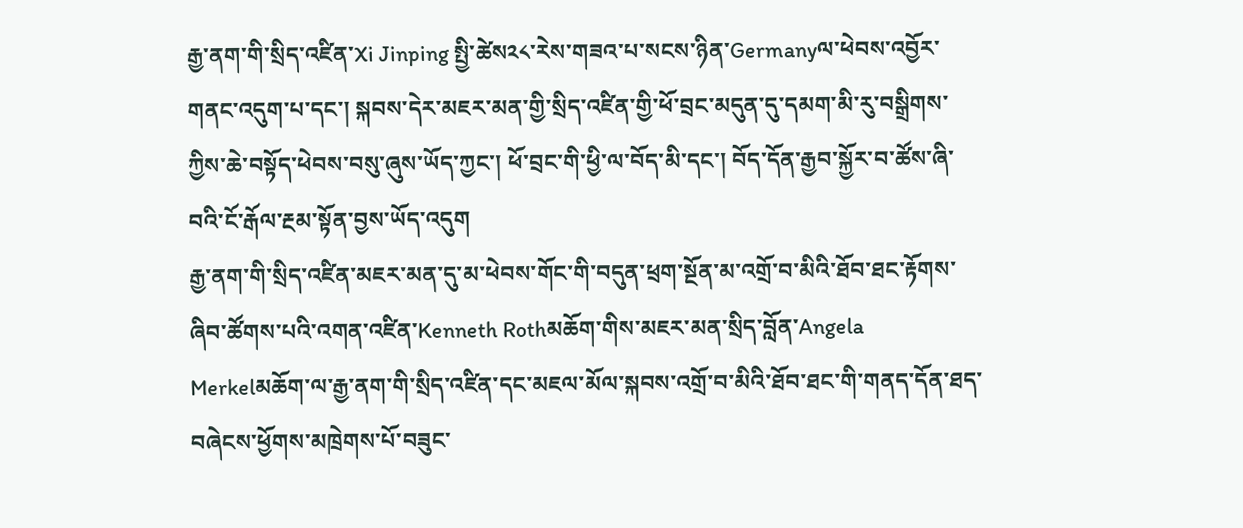རྒྱ་ནག་གི་སྲིད་འཛིན་Xi Jinping སྤྱི་ཚེས༢༨་རེས་གཟའ་པ་སངས་ཉིན་Germanyལ་ཕེབས་འབྱོར་གནང་འདུག་པ་དང་། སྐབས་དེར་མཇར་མན་གྱི་སྲིད་འཛིན་གྱི་ཕོ་བྲང་མདུན་དུ་དམག་མི་རུ་བསྒྲིགས་ཀྱིས་ཆེ་བསྟོད་ཕེབས་བསུ་ཞུས་ཡོད་ཀྱང་། ཕོ་བྲང་གི་ཕྱི་ལ་བོད་མི་དང་། བོད་དོན་རྒྱབ་སྐྱོར་བ་ཚོས་ཞི་བའི་ངོ་རྒོལ་རྔམ་སྟོན་བྱས་ཡོད་འདུག
རྒྱ་ནག་གི་སྲིད་འཛིན་མཇར་མན་དུ་མ་ཕེབས་གོང་གི་བདུན་ཕྲག་སྔོན་མ་འགྲོ་བ་མིའི་ཐོབ་ཐང་རྟོགས་ཞིབ་ཚོགས་པའི་འགན་འཛིན་Kenneth Rothམཆོག་གིས་མཇར་མན་སྲིད་བློན་Angela Merkelམཆོག་ལ་རྒྱ་ནག་གི་སྲིད་འཛིན་དང་མཇལ་མོལ་སྐབས་འགྲོ་བ་མིའི་ཐོབ་ཐང་གི་གནད་དོན་ཐད་བཞེངས་ཕྱོགས་མཁྲེགས་པོ་བཟུང་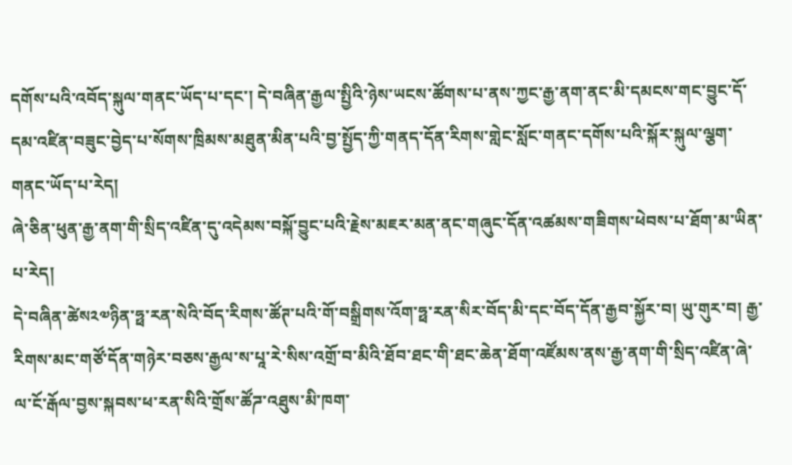དགོས་པའི་འབོད་སྐུལ་གནང་ཡོད་པ་དང་། དེ་བཞིན་རྒྱལ་སྤྱིའི་ཉེས་ཡངས་ཚོགས་པ་ནས་ཀྱང་རྒྱ་ནག་ནང་མི་དམངས་གང་བྱུང་དོ་དམ་འཛིན་བཟུང་བྱེད་པ་སོགས་ཁྲིམས་མཐུན་མིན་པའི་བྱ་སྤྱོད་ཀྱི་གནད་དོན་རིགས་གླེང་སློང་གནང་དགོས་པའི་སྐོར་སྐུལ་ལྕག་གནང་ཡོད་པ་རེད།
ཞེ་ཅིན་ཕུན་རྒྱ་ནག་གི་སྲིད་འཛིན་དུ་འདེམས་བསྐོ་བྱུང་པའི་རྗེས་མཇར་མན་ནང་གཞུང་དོན་འཚམས་གཟིགས་ཕེབས་པ་ཐོག་མ་ཡིན་པ་རེད།
དེ་བཞིན་ཚེས༢༧ཉིན་ཧྥ་རན་སེའི་བོད་རིགས་ཚོཊ་པའི་གོ་བསྒྲིགས་འོག་ཧྥ་རན་སིར་བོད་མི་དང་བོད་དོན་རྒྱབ་སྐྱོར་བ། ཡུ་གུར་བ། རྒྱ་རིགས་མང་གཙོ་དོན་གཉེར་བཅས་རྒྱལ་ས་པཱ་རེ་སིས་འགྲོ་བ་མིའི་ཐོབ་ཐང་གི་ཐང་ཆེན་ཐོག་འཛོམས་ནས་རྒྱ་ནག་གི་སྲིད་འཛིན་ཞེ་ལ་ངོ་རྒོལ་བྱས་སྐབས་ཕ་རན་སིའི་གྲོས་ཚོཌ་འཐུས་མི་ཁག་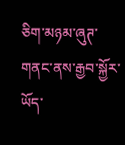ཅིག་མཉམ་ཞུཊ་གནང་ནས་རྒྱབ་སྐྱོར་ཡོད་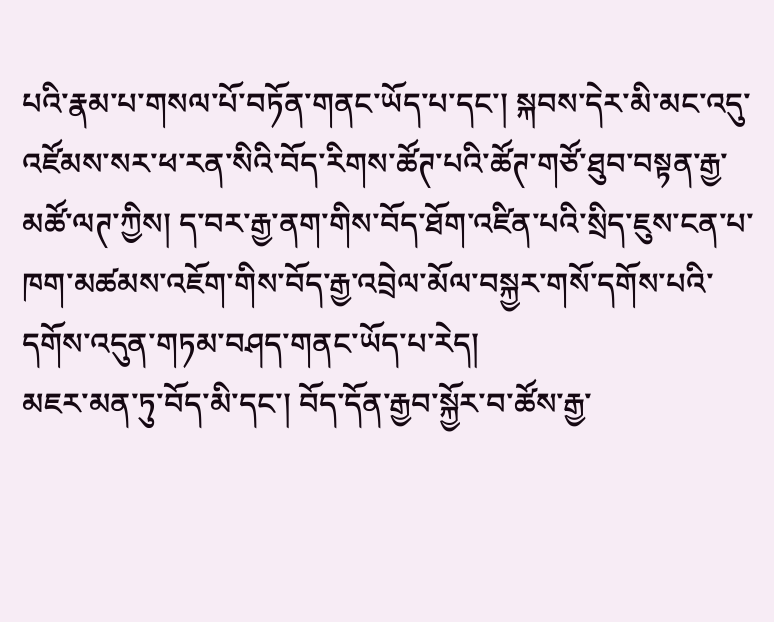པའི་རྣམ་པ་གསལ་པོ་བཏོན་གནང་ཡོད་པ་དང་། སྐབས་དེར་མི་མང་འདུ་འཛོམས་སར་ཕ་རན་སིའི་བོད་རིགས་ཚོཊ་པའི་ཚོཊ་གཙོ་ཐུབ་བསྟན་རྒྱ་མཚོ་ལཊ་ཀྱིས། ད་བར་རྒྱ་ནག་གིས་བོད་ཐོག་འཛིན་པའི་སྲིད་ཇུས་ངན་པ་ཁག་མཚམས་འཇོག་གིས་བོད་རྒྱ་འབྲེལ་མོལ་བསྐྱར་གསོ་དགོས་པའི་དགོས་འདུན་གཏམ་བཤད་གནང་ཡོད་པ་རེད།
མཇར་མན་ཏུ་བོད་མི་དང་། བོད་དོན་རྒྱབ་སྐྱོར་བ་ཚོས་རྒྱ་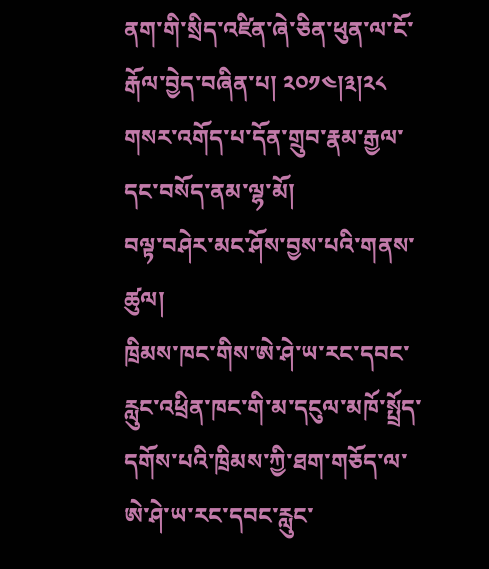ནག་གི་སྲིད་འཛིན་ཞེ་ཅིན་ཕུན་ལ་ངོ་རྒོལ་བྱེད་བཞིན་པ། ༢༠༡༤།༣།༢༨
གསར་འགོད་པ་དོན་གྲུབ་རྣམ་རྒྱལ་དང་བསོད་ནམ་ལྷ་མོ།
བལྟ་བཤེར་མང་ཤོས་བྱས་པའི་གནས་ཚུལ།
ཁྲིམས་ཁང་གིས་ཨེ་ཤེ་ཡ་རང་དབང་རླུང་འཕྲིན་ཁང་གི་མ་དངུལ་མཁོ་སྤྲོད་དགོས་པའི་ཁྲིམས་ཀྱི་ཐག་གཅོད་ལ་ཨེ་ཤེ་ཡ་རང་དབང་རླུང་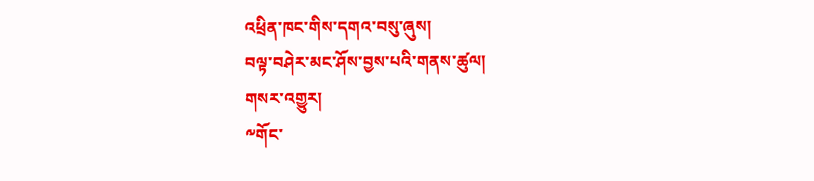འཕྲིན་ཁང་གིས་དགའ་བསུ་ཞུས།
བལྟ་བཤེར་མང་ཤོས་བྱས་པའི་གནས་ཚུལ།
གསར་འགྱུར།
༸གོང་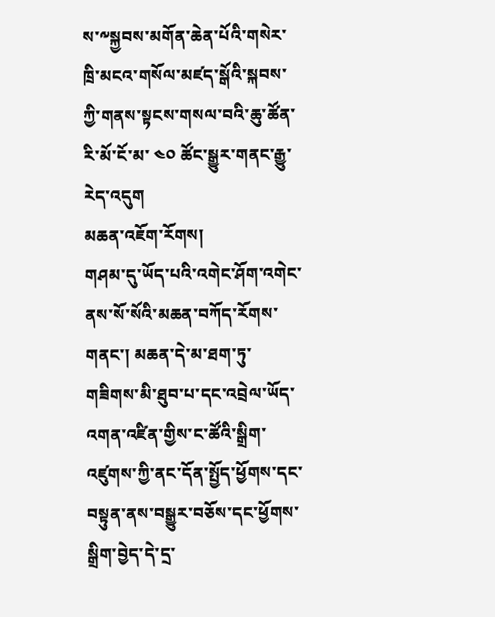ས་༸སྐྱབས་མགོན་ཆེན་པོའི་གསེར་ཁྲི་མངའ་གསོལ་མཛད་སྒོའི་སྐབས་ཀྱི་གནས་སྟངས་གསལ་བའི་ཆུ་ཚོན་རི་མོ་ངོ་མ་ ༤༠ ཚོང་སྒྱུར་གནང་རྒྱུ་རེད་འདུག
མཆན་འཇོག་རོགས།
གཤམ་དུ་ཡོད་པའི་འགེང་ཤོག་འགེང་ནས་སོ་སོའི་མཆན་བཀོད་རོགས་གནང་། མཆན་དེ་མ་ཐག་ཏུ་གཟིགས་མི་ཐུབ་པ་དང་འབྲེལ་ཡོད་འགན་འཛིན་གྱིས་ང་ཚོའི་སྒྲིག་འཛུགས་ཀྱི་ནང་དོན་སྤྱོད་ཕྱོགས་དང་བསྟུན་ནས་བསྒྱུར་བཅོས་དང་ཕྱོགས་སྒྲིག་བྱེད་དེ་དྲ་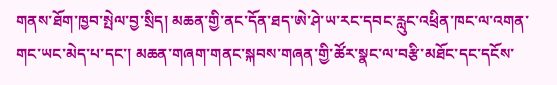གནས་ཐོག་ཁྱབ་སྤེལ་བྱ་སྲིད། མཆན་གྱི་ནང་དོན་ཐད་ཨེ་ཤེ་ཡ་རང་དབང་རླུང་འཕྲིན་ཁང་ལ་འགན་གང་ཡང་མེད་པ་དང་། མཆན་གཞག་གནང་སྐབས་གཞན་གྱི་ཚོར་སྣང་ལ་བརྩི་མཐོང་དང་དངོས་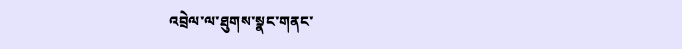འབྲེལ་ལ་ཐུགས་སྣང་གནང་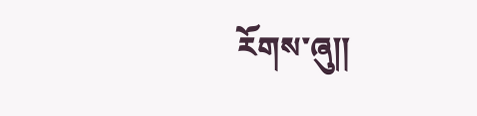རོགས་ཞུ༎